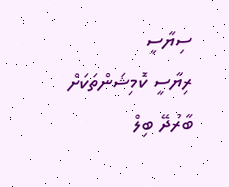ސިޔާސީ
ރިޔާސީ ކޮމިޝަންތަކަށް ބާރުދޭ ބިލް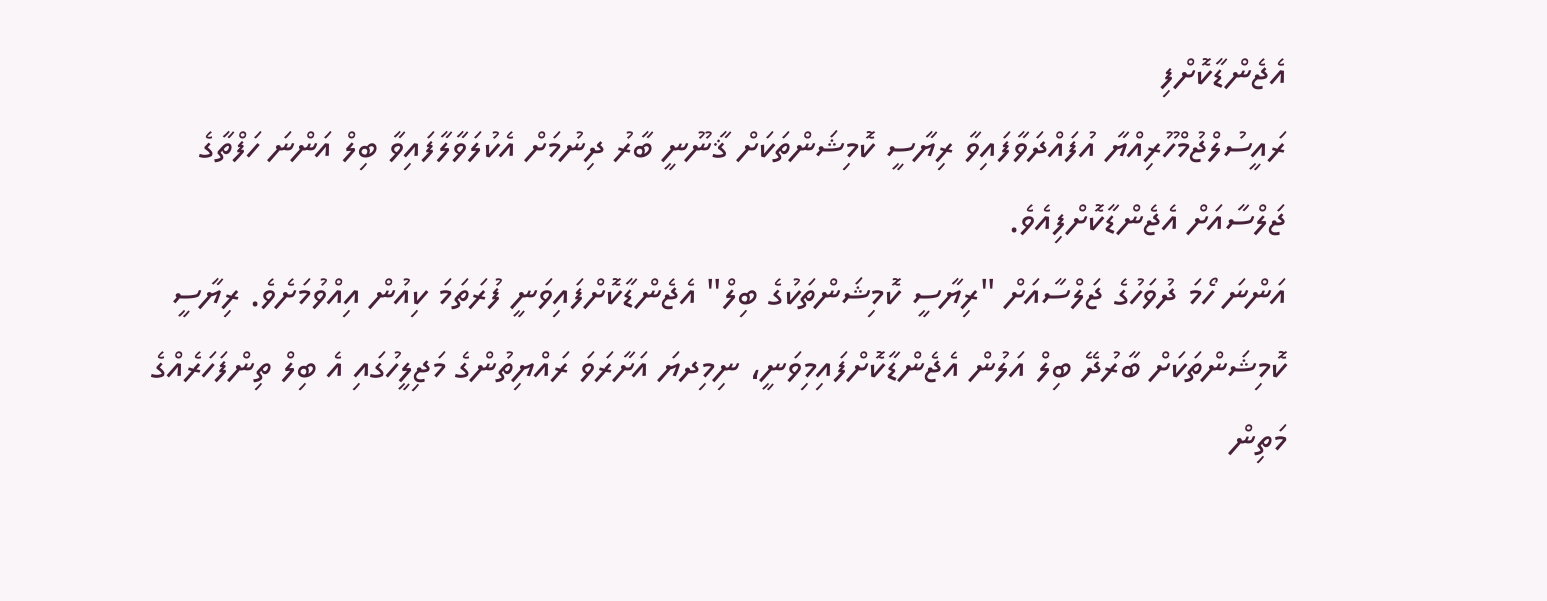އެޖެންޑާކޮށްފި
ރައީސުލްޖުމްހޫރިއްޔާ އުފައްދަވާފައިވާ ރިޔާސީ ކޮމިޝަންތަކަށް ޤާނޫނީ ބާރު ދިނުމަށް އެކުލަވާލާފައިވާ ބިލް އަންނަ ހަފްތާގެ ޖަލްސާއަށް އެޖެންޑާކޮށްފިއެވެ.
އަންނަ ހޯމަ ދުވަހުގެ ޖަލްސާއަށް "ރިޔާސީ ކޮމިޝަންތަކުގެ ބިލް" އެޖެންޑާކޮށްފައިވަނީ ފުރަތަމަ ކިއުން އިއްވުމަށެވެ. ރިޔާސީ ކޮމިޝަންތަކަށް ބާރުދޭ ބިލް އަލުން އެޖެންޑާކޮށްފައިމިވަނީ، ނިމިދޔަ އަށާރަވަ ރައްޔިތުންގެ މަޖިލީހުގައި އެ ބިލް ތިންފަހަރެއްގެ މަތިން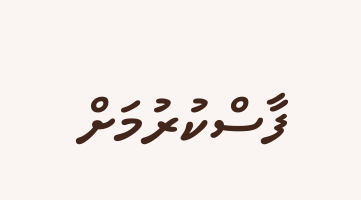ފާސްކުރުމަށް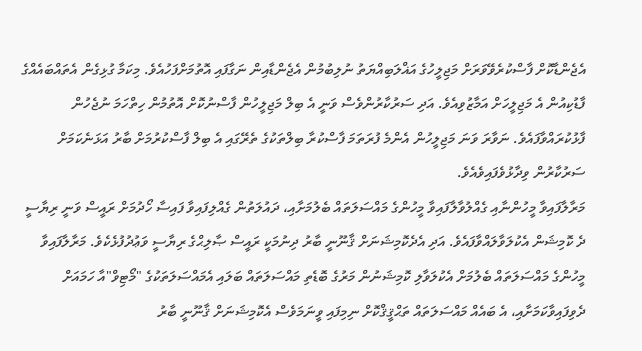އެޖެންޑާކޮށް ފާސްކުރެވޭވަރަށް މަޖިލީހުގެ އަޣްލަބިއްޔަތު ނުލިބުމުން އެޖެންޑާއިން ނަގާފައި އޮތުމަށްފަހުއެވެ. މިކަމާ ގުޅިގެން އެތައްބައެއްގެ ފާޑުކިއުން އެ މަޖިލީހަށް އަމާޒުވިއެވެ. އަދި ސަރުކާރުންވެސް ވަނީ އެ ބިލް މަޖިލީހުން ފާސްނުކޮށް އޮތުމުން ހިތްހަމަ ނުޖެހުން ފާޅުކުރައްވާފައެވެ. ނަވާރަ ވަނަ މަޖިލީހުން އެންމެ ފުރަތަމަ ފާސްކުރާ ބިލްތަކުގެ ތެރޭގައި އެ ބިލް ފާސްކުރުމަށް ބާރު އަޅަނެކަމަށް ސަރުކާރުން ވިދާޅުވެފައިވެއެވެ.
މަރާލާފައިވާ މީހުންނާއި ގެއްލުވާލާފައިވާ މީހުންގެ މައްސަލަތައް ބެލުމަށާއި، ދައުލަތުން ގެއްލިފައިވާ ފައިސާ ހޯދުމަށް ރައީސް ވަނީ ރިޔާސީ ދެ ކޮމިޝަން އެކުލަވާލައްވާފައެވެ. އަދި އެދެކޮމިޝަނަށް ޤާނޫނީ ބާރު ދިނުމަކީ ރައީސް ޞާލިޙްގެ ރިޔާސީ ވަޢުދުފުޅެކެވެ. މަރާލާފައިވާ މީހުންގެ މައްސަލަތައް ބެލުމަށް އެކުލަވާލި ކޮމިޝަނުން މަރުގެ ބޮޑެތި މައްސަލަތައް ބަލައި އެމައްސަލަތަކުގެ "މޯޓިވް"އާ ހަމައަށް ދެވިފައިވާކަމަށާއި، އެ ބައެއް މައްސަލަތައް ތަޙްޤީޤްކޮށް ނިމިފައި ވީނަމަވެސް އެކޮމިޝަނަށް ޤާނޫނީ ބާރު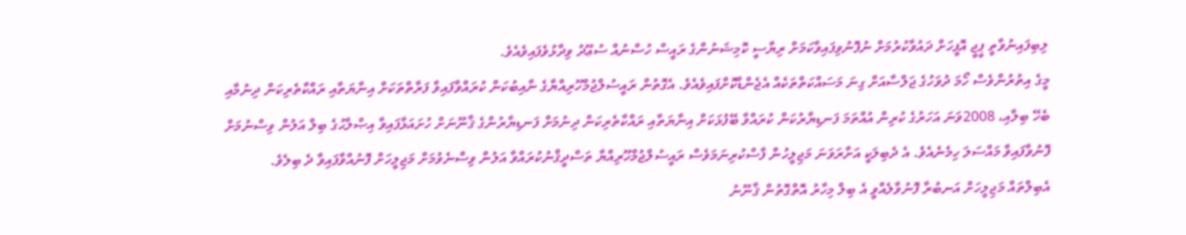ލިބިފައިނުވާތީ ޕީޖީ އޮފީހަށް ދައުވާކުރުމަށް ނުފޮނުވިފައިވާކަމަށް ރިޔާސީ ކޮމިޝަނުންގެ ރައީސް ހުސްނުއް ސުޢޫދު ވިދާޅުވެފައިވެއެވެ.
މީގެ އިތުރުންވެސް ހޯމަ ދުވަހުގެ ޖަލްސާއަށް ގިނަ މަސައްކަތްތަކެއް އެޖެންޑާކޮށްފައިވެއެވެ. އެގޮތުން ރައީސުލްޖުމްހޫރިއްޔާގެ ނާއިބުކަން ކުރައްވާފައިވާ ފަރާތްތަކަށް އިނާޔަތާއި ރައްކާތެރިކަން ދިނުމާއި ބެހޭ ބިލާއި، 2008ވަނަ އަހަރުގެ ކުރިން އުއްތަމަ ފަނޑިޔާރުކަން ކުރައްވާ ބޭފުޅަކަށް އިނާޔަތާއި ރައްކާތެރިކަން ދިނުމަށް ފަނޑިޔާރުންގެ ޤާނޫނަށް ހުށައަޅާފައިވާ އިޞްލާޙުގެ ބިލް އަލުން ވިސްނުމަށް ފޮނުވާފައިވާ މައްސަލަ ހިމެނެއެވެ. އެ ދެބިލަކީ އަށާރަވަނަ މަޖިލީހުން ފާސްކުރިނަމަވެސް ރައީސުލްޖުމްހޫރިއްޔާ ތަސްދީޤްނުކުރައްވާ އަލުން ވިސްނެވުމަށް މަޖިލީހަށް ފޮނުއްވާފައިވާ ދެ ބިލެވެ.
އެބިލްތައް މަޖިލީހަށް އަނބުރާ ފޮނުވާލެއްވީ އެ ބިލް މިހާރު އޮތްގޮތުން ޤާނޫނު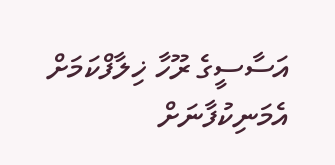އަސާސީގެ ރޫހާ ޚިލާފްކަމަށް އެމަނިކުފާނަށް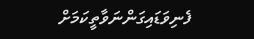ފެނިވަޑައިގަންނަވާތީކަމަށް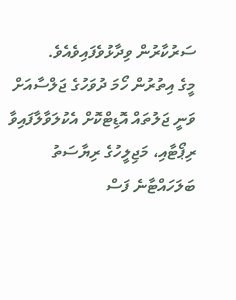ސަރުކާރުން ވިދާޅުވެފައިވެއެވެ.
މީގެ އިތުރުން ހޯމަ ދުވަހުގެ ޖަލްސާއަށް ވަނީ ޖަލުތައް އޮޑިޓްކޮށް އެކުލަވާލާފައިވާ ރިޕޯޓާއި، މަޖިލީހުގެ ރިޔާސަތު ބަލަހައްޓާނެ ފަސް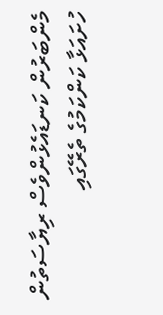މެންބަރުން ކަނޑައެޅުންވެސް ރިޔާސަތުން ހުށައަޅާ ކަންކަމުގެ ތެރޭގައި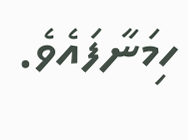ހިމަނާފައެވެ.